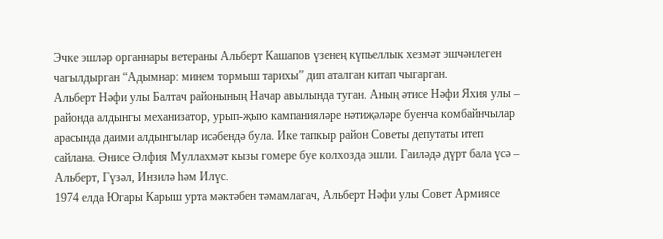Эчке эшләр органнары ветераны Альберт Кашапов үзенең күпьеллык хезмәт эшчәнлеген чагылдырган “Адымнар: минем тормыш тарихы” дип аталган китап чыгарган.
Альберт Нәфи улы Балтач районының Начар авылында туган. Аның әтисе Нәфи Яхия улы – районда алдынгы механизатор, урып-җыю кампанияләре нәтиҗәләре буенча комбайнчылар арасында даими алдынгылар исәбендә була. Ике тапкыр район Советы депутаты итеп сайлана. Әнисе Әлфия Муллахмәт кызы гомере буе колхозда эшли. Гаиләдә дүрт бала үсә – Альберт, Гүзәл, Инзилә һәм Илүс.
1974 елда Югары Карыш урта мәктәбен тәмамлагач, Альберт Нәфи улы Совет Армиясе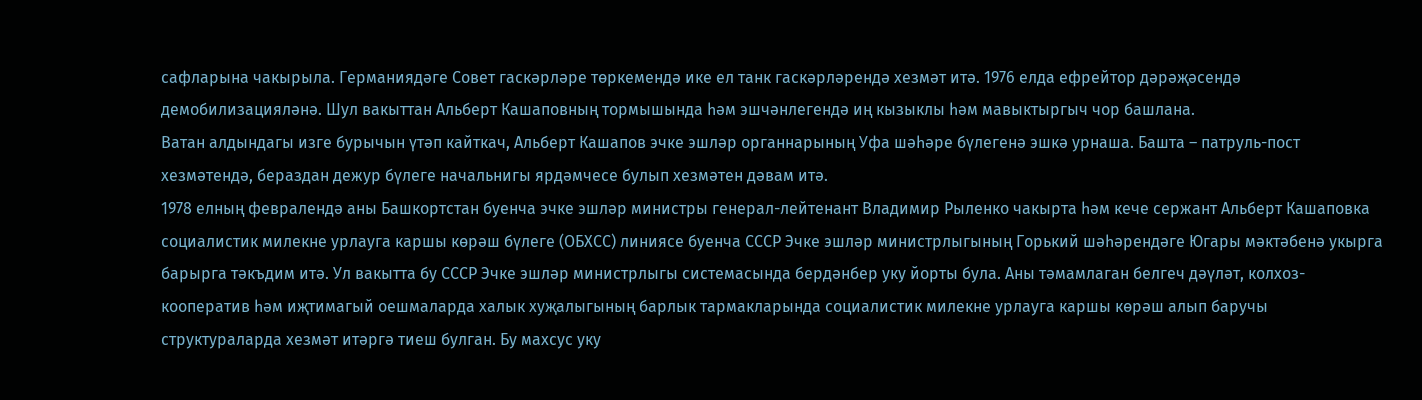сафларына чакырыла. Германиядәге Совет гаскәрләре төркемендә ике ел танк гаскәрләрендә хезмәт итә. 1976 елда ефрейтор дәрәҗәсендә демобилизацияләнә. Шул вакыттан Альберт Кашаповның тормышында һәм эшчәнлегендә иң кызыклы һәм мавыктыргыч чор башлана.
Ватан алдындагы изге бурычын үтәп кайткач, Альберт Кашапов эчке эшләр органнарының Уфа шәһәре бүлегенә эшкә урнаша. Башта – патруль-пост хезмәтендә, бераздан дежур бүлеге начальнигы ярдәмчесе булып хезмәтен дәвам итә.
1978 елның февралендә аны Башкортстан буенча эчке эшләр министры генерал-лейтенант Владимир Рыленко чакырта һәм кече сержант Альберт Кашаповка социалистик милекне урлауга каршы көрәш бүлеге (ОБХСС) линиясе буенча СССР Эчке эшләр министрлыгының Горький шәһәрендәге Югары мәктәбенә укырга барырга тәкъдим итә. Ул вакытта бу СССР Эчке эшләр министрлыгы системасында бердәнбер уку йорты була. Аны тәмамлаган белгеч дәүләт, колхоз-кооператив һәм иҗтимагый оешмаларда халык хуҗалыгының барлык тармакларында социалистик милекне урлауга каршы көрәш алып баручы структураларда хезмәт итәргә тиеш булган. Бу махсус уку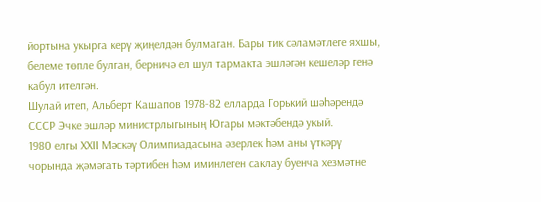йортына укырга керү җиңелдән булмаган. Бары тик сәламәтлеге яхшы, белеме төпле булган, берничә ел шул тармакта эшләгән кешеләр генә кабул ителгән.
Шулай итеп, Альберт Кашапов 1978-82 елларда Горький шәһәрендә СССР Эчке эшләр министрлыгының Югары мәктәбендә укый.
1980 елгы ХХII Мәскәү Олимпиадасына әзерлек һәм аны үткәрү чорында җәмәгать тәртибен һәм иминлеген саклау буенча хезмәтне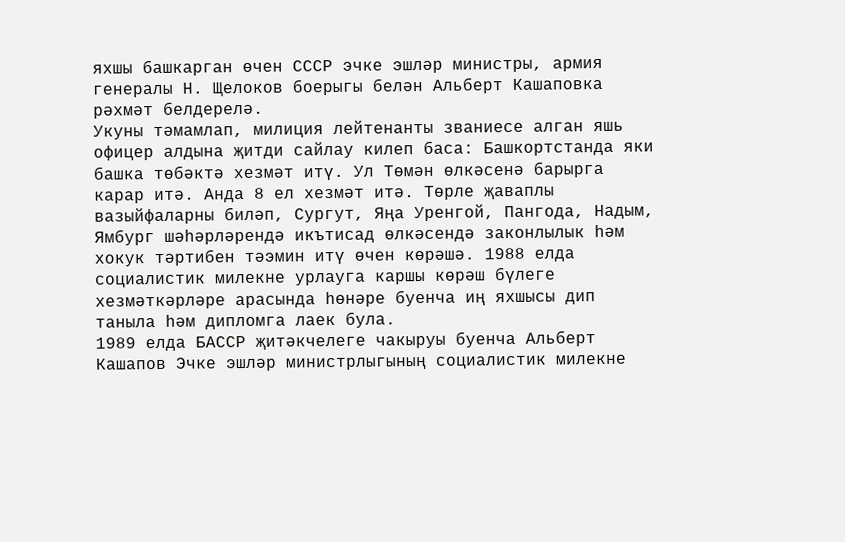яхшы башкарган өчен СССР эчке эшләр министры, армия генералы Н. Щелоков боерыгы белән Альберт Кашаповка рәхмәт белдерелә.
Укуны тәмамлап, милиция лейтенанты званиесе алган яшь офицер алдына җитди сайлау килеп баса: Башкортстанда яки башка төбәктә хезмәт итү. Ул Төмән өлкәсенә барырга карар итә. Анда 8 ел хезмәт итә. Төрле җаваплы вазыйфаларны биләп, Сургут, Яңа Уренгой, Пангода, Надым, Ямбург шәһәрләрендә икътисад өлкәсендә законлылык һәм хокук тәртибен тәэмин итү өчен көрәшә. 1988 елда социалистик милекне урлауга каршы көрәш бүлеге хезмәткәрләре арасында һөнәре буенча иң яхшысы дип таныла һәм дипломга лаек була.
1989 елда БАССР җитәкчелеге чакыруы буенча Альберт Кашапов Эчке эшләр министрлыгының социалистик милекне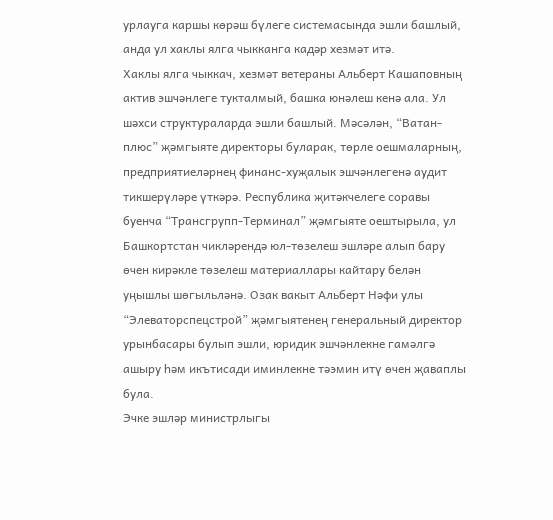урлауга каршы көрәш бүлеге системасында эшли башлый, анда ул хаклы ялга чыкканга кадәр хезмәт итә.
Хаклы ялга чыккач, хезмәт ветераны Альберт Кашаповның актив эшчәнлеге тукталмый, башка юнәлеш кенә ала. Ул шәхси структураларда эшли башлый. Мәсәлән, “Ватан-плюс” җәмгыяте директоры буларак, төрле оешмаларның, предприятиеләрнең финанс-хуҗалык эшчәнлегенә аудит тикшерүләре үткәрә. Республика җитәкчелеге соравы буенча “Трансгрупп-Терминал” җәмгыяте оештырыла, ул Башкортстан чикләрендә юл-төзелеш эшләре алып бару өчен кирәкле төзелеш материаллары кайтару белән уңышлы шөгыльләнә. Озак вакыт Альберт Нәфи улы “Элеваторспецстрой” җәмгыятенең генеральный директор урынбасары булып эшли, юридик эшчәнлекне гамәлгә ашыру һәм икътисади иминлекне тәэмин итү өчен җаваплы була.
Эчке эшләр министрлыгы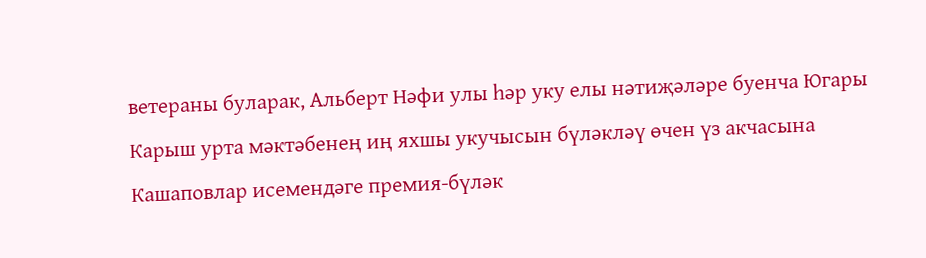ветераны буларак, Альберт Нәфи улы һәр уку елы нәтиҗәләре буенча Югары Карыш урта мәктәбенең иң яхшы укучысын бүләкләү өчен үз акчасына Кашаповлар исемендәге премия-бүләк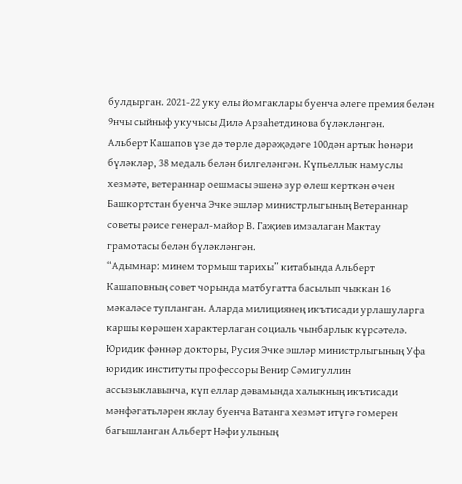булдырган. 2021-22 уку елы йомгаклары буенча әлеге премия белән 9нчы сыйныф укучысы Дилә Арзаһетдинова бүләкләнгән.
Альберт Кашапов үзе дә төрле дәрәҗәдәге 100дән артык һөнәри бүләкләр, 38 медаль белән билгеләнгән. Күпьеллык намуслы хезмәте, ветераннар оешмасы эшенә зур өлеш керткән өчен Башкортстан буенча Эчке эшләр министрлыгының Ветераннар советы рәисе генерал-майор В. Гаҗиев имзалаган Мактау грамотасы белән бүләкләнгән.
“Адымнар: минем тормыш тарихы” китабында Альберт Кашаповның совет чорында матбугатта басылып чыккан 16 мәкаләсе тупланган. Аларда милициянең икътисади урлашуларга каршы көрәшен характерлаган социаль чынбарлык күрсәтелә.
Юридик фәннәр докторы, Русия Эчке эшләр министрлыгының Уфа юридик институты профессоры Венир Сәмигуллин ассызыклавынча, күп еллар дәвамында халыкның икътисади мәнфәгатьләрен яклау буенча Ватанга хезмәт итүгә гомерен багышланган Альберт Нәфи улының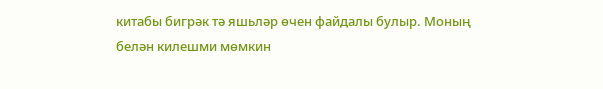китабы бигрәк тә яшьләр өчен файдалы булыр. Моның белән килешми мөмкин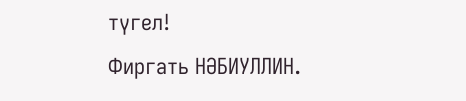түгел!
Фиргать НӘБИУЛЛИН.